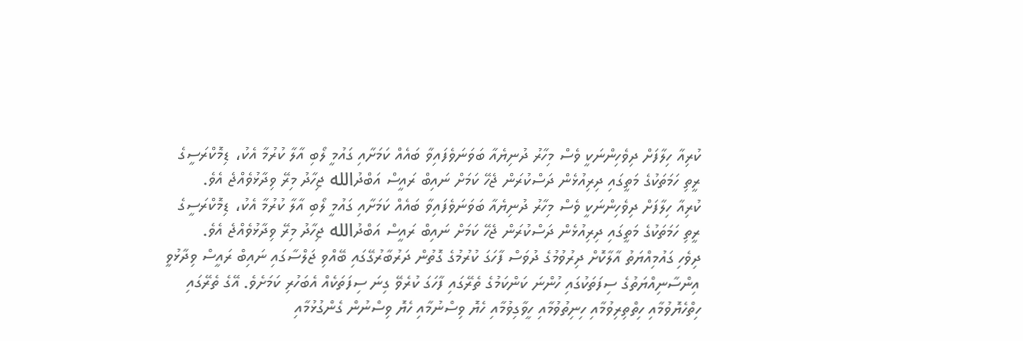ކުރިއާ ހިލާފަށް ދިވެހިންނަކީ ވެސް މިހާރު ދުނިޔެއާ ބަވަނަވެފައިވާ ބައެއް ކަމަށާއި ގައުމީ ލޯބި އާލާ ކުރުމާ އެކު، ޑިމޮކްރަސީގެ ރީތި ހަމަތަކުގެ މަތީގައި ދިރިއުޅެން ދަސްކުރަން ޖެހޭ ކަމަށް ނައިބް ރައީސް އަބްދުالله ޖިހާދު މިރޭ ވިދާޅުވެއްޖެ އެވެ.
ކުރިއާ ހިލާފަށް ދިވެހިންނަކީ ވެސް މިހާރު ދުނިޔެއާ ބަވަނަވެފައިވާ ބައެއް ކަމަށާއި ގައުމީ ލޯބި އާލާ ކުރުމާ އެކު، ޑިމޮކްރަސީގެ ރީތި ހަމަތަކުގެ މަތީގައި ދިރިއުޅެން ދަސްކުރަން ޖެހޭ ކަމަށް ނައިބް ރައީސް އަބްދުالله ޖިހާދު މިރޭ ވިދާޅުވެއްޖެ އެވެ.
ދިވެހި ގައުމިއްޔަތު އާލާކޮށް ދިރުވުމުގެ ދުވަސް ފާހަގަ ކުރުމުގެ ގޮތުން ދަރުބާރުގޭގައި ބޭއްވި ޖަލްސާގައި ނައިބް ރައީސް ވިދާޅުވީ އިންސާނިއްޔަތުގެ ސިފަތަކުގައި ހުންނަ ކަންކަމުގެ ތެރޭގައި ފާހަގަ ކުރެވޭ ގިނަ ސިފަތަކެއް އެބަހުރި ކަމަށެވެ. އޭގެ ތެރޭގައި ހިތްހެޔޮވުމާއި ހިތްތިރިވުމާއި ހިނިތުވުމާއި ހީވާގިވުމާއި ހެޔޮ ވިސްނުމާއި ހެޔޮ ވިސްނުން ގެންގުޅުމާއި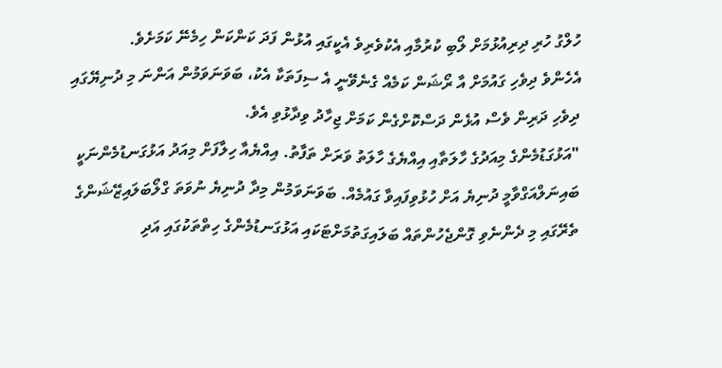ހުލްގު ހުރި ދިރިއުޅުމަށް ލޯބި ކުރުމާއި އެކުވެރިވެ އެކީގައި އުޅުން ފަދަ ކަންކަން ހިމެނޭ ކަމަށެވެ.
އެހެންވެ ދިވެހި ގައުމަށް އާ ރޯޝަން ކަމެއް ގެނެވޭނީ އެ ސިފަތަކާ އެކު، ބަވަނަވަމުން އަންނަ މި ދުނިޔޭގައި ދިވެހި ދަރިން ވެސް އުޅެން ދަސްކޮށްގެން ކަމަށް ޖިހާދު ވިދާޅުވި އެވެ.
"އަޅުގަޑުމެންގެ މިއަދުގެ ހާލަތާއި އިއްޔެގެ ހާލަތު ވަރަށް ތަފާތު. އިއްޔެއާ ހިލާފަށް މިއަދު އަޅުގަނޑުމެންނަކީ ބައިނަލްއަގްވާމީ ދުނިޔެ އަށް ހުޅުވިފައިވާ ގައުމެއް. ބަވަނަވަމުން މިދާ ދުނިޔެ ނުވަތަ ގްލޯބަލައިޒޭޝަންގެ ތެރޭގައި މި ދެންނެވި ގޮންޖެހުންތައް ބަލައިގަތުމަށްޓަކައި އަޅުގަނޑުމެންގެ ހިތްތަކުގައި އަދި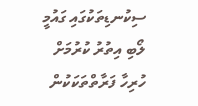ސިކުނޑިތަކުގައި ގައުމީ ލޯބި އިތުރު ކުރުމަށް ހުރިހާ ފަރާތްތަކަކުން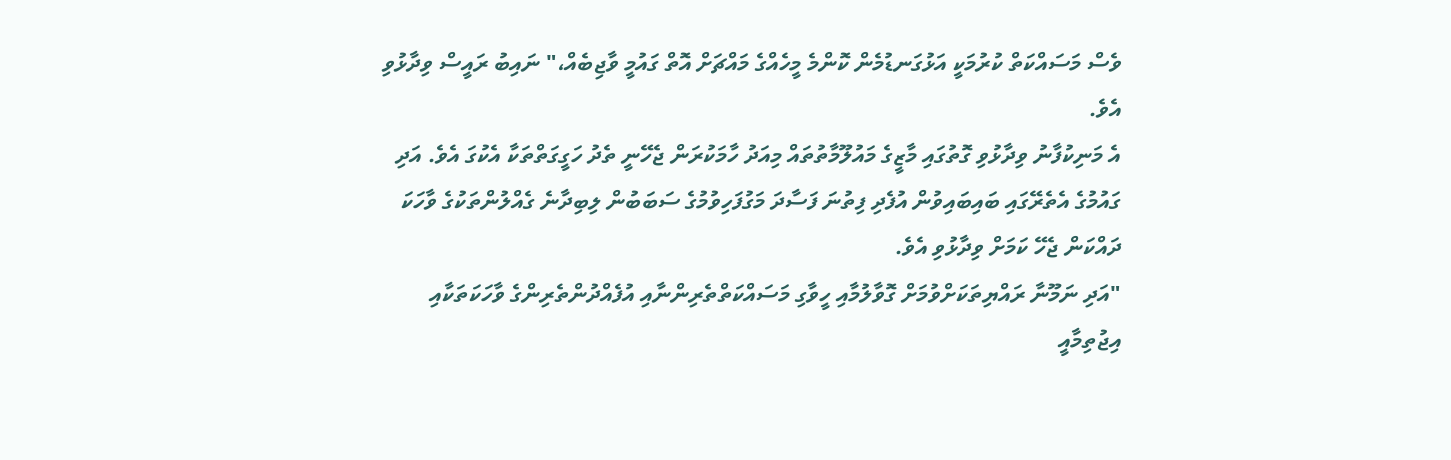ވެސް މަސައްކަތް ކުރުމަކީ އަޅުގަނޑުމެން ކޮންމެ މީހެއްގެ މައްޗަށް އޮތް ގައުމީ ވާޖިބެއް،" ނައިބު ރައީސް ވިދާޅުވި އެވެ.
އެ މަނިކުފާނު ވިދާޅުވި ގޮތުގައި މާޒީގެ މައުލޫމާތުތައް މިއަދު ހާމަކުރަން ޖެހޭނީ ތެދު ހަގީގަތްތަކާ އެކުގަ އެވެ. އަދި ގައުމުގެ އެތެރޭގައި ބައިބައިވުން އުފެދި ފިތުނަ ފަސާދަ މަގުފަހިވުމުގެ ސަބަބުން ލިބިދާނެ ގެއްލުންތަކުގެ ވާހަކަ ދައްކަން ޖެހޭ ކަމަށް ވިދާޅުވި އެވެ.
"އަދި ނަމޫނާ ރައްޔިތަކަށްވުމަށް ގޮވާލުމާއި ހީވާގި މަސައްކަތްތެރިންނާއި އުފެއްދުންތެރިންގެ ވާހަކަތަކާއި އިޖުތިމާއީ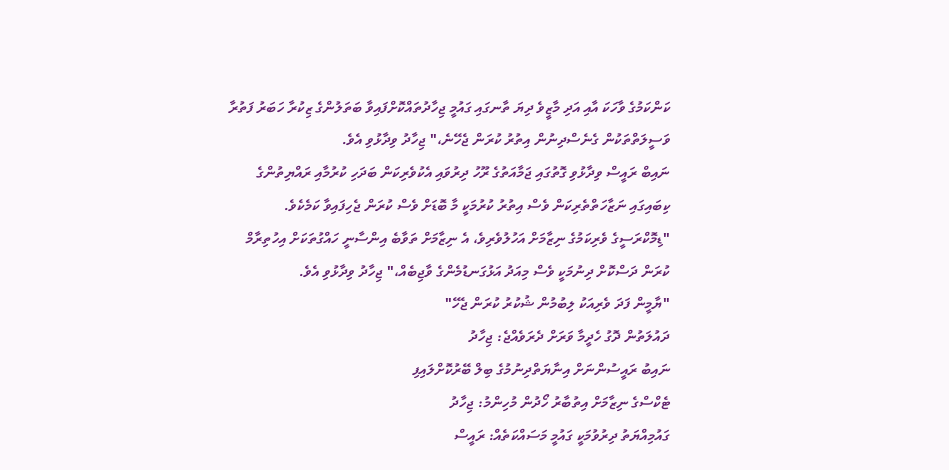ކަންކަމުގެ ވާހަކަ އާއި އަދި މާޒީވެ ދިޔަ ތާނގައި ގައުމީ ޖިހާދުތައްކޮށްފައިވާ ބަތަލުންގެ ޒިކުރާ ހަބަރު ފަތުރާ ވަސީލަތްތަކުން ގެނެސްދިނުން އިތުރު ކުރަން ޖެހޭނެ،" ޖިހާދު ވިދާޅުވި އެވެ.
ނައިބް ރައީސް ވިދާޅުވި ގޮތުގައި ޖަމާއަތުގެ ރޫހު ދިރުވައި އެކުވެރިކަން ބަދަހި ކުރުމާއި ރައްޔިތުންގެ ކިބައިގައި ނަޒާހަތްތެރިކަން ވެސް އިތުރު ކުރުމަކީ މާ ބޮޑަށް ވެސް ކުރަން ޖެހިފައިވާ ކަމެކެވެ.
"ޑިމޮކްރަސީގެ ވެރިކަމުގެ ނިޒާމަށް އަހުލުވެރިވެ، އެ ނިޒާމަށް ތަވާބެ އިންސާނީ ހައްގުތަކަށް އިހުތިރާމް ކުރަން ދަސްކޮށް ދިނުމަކީ ވެސް މިއަދު އަޅުގަނޑުމެންގެ ވާޖިބެއް،" ޖިހާދު ވިދާޅުވި އެވެ.
"ޔާމީން ފަދަ ވެރިއަކު ލިބުމުން ޝުކުރު ކުރަން ޖެހޭ"
ދައުލަތުން ދޮގު ހެދީމާ ވަރަށް ދެރަވެއްޖެ: ޖިހާދު
ނައިބު ރައީސުންނަށް އިނާޔަތްދިނުމުގެ ބިލް ބޭރުކޮށްލައިފި
ޓެކްސްގެ ނިޒާމަށް އިތުބާރު ހޯދުން މުހިންމު: ޖިހާދު
ގައުމިއްޔަތު ދިރުވުމަކީ ގައުމީ މަސައްކަތެއް: ރައީސް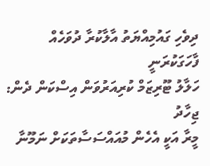ދިވެހި ގައުމިއްޔަތު އާލާކުރާ ދުވަހެއް ފާހަގަކުރަނީ
ހަލާލު ޓޫރިޒަމް ކުރިއަރުވަން އިސްކަން ދެން: ޖިހާދު
މީރާ އަކީ އެހެން މުއައްސަސާތަކަށް ނަމޫނާ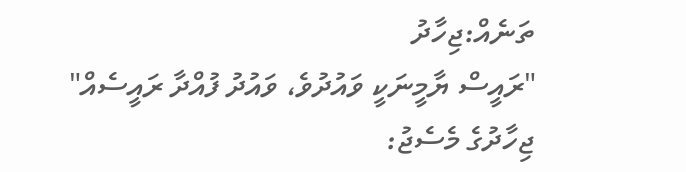ތަނެއް:ޖިހާދު
"ރައީސް ޔާމީނަކީ ވައުދުވެ، ވައުދު ފުއްދާ ރައީސެއް"
ޖިހާދުގެ މެސެޖު: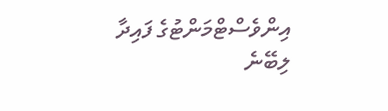އިންވެސްޓްމަންޓުގެ ފައިދާ ލިބޭނެ